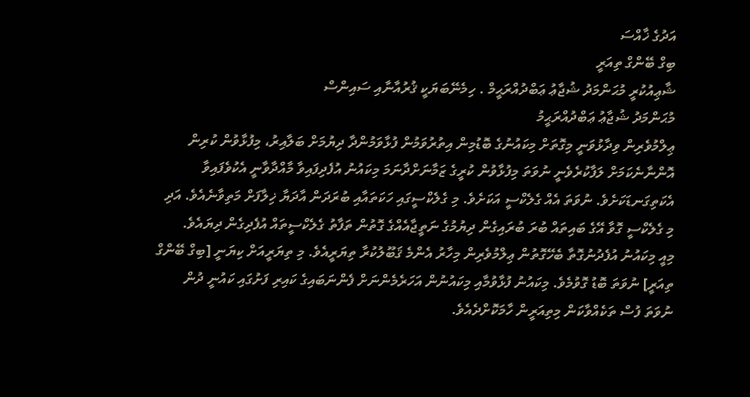އަދުގެ ޚާއްސަ
ބިގް ބޭންގް ތިއަރީ
ޝާޢިއުކުރީ މުޙަންމަދު ޝުޖާޢު ޢަބްދުއްރަޙީމް . ހިމެނޭބަޔަކީ ޤުރުއާނާއި ސައިންސް
މުޙަންމަދު ޝުޖާޢު ޢަބްދުއްރަޙީމު
ޢިލްމުވެރިން ވިދާޅުވަނީ މިގޮތަށް މިކައުނުގެ ބޮޑުމިން އިތުރުވަމުން ފުޅާވަމުންދާ ދިޔުމަށް ބަލާއިރު، މިފުޅާވުން ކުރިން އޮންނާނެކަމަށް ލަފާކުރެވެނީ ނުވަތަ މިފުޅާވުން ކުރީގެ ޒަމާނަށްދާނަމަ މިކައުނު އުފެދިފައިވާ މާއްދާވާނީ އެކުވެފައިވާ އެކަތިގަނޑަކަށެވެ. ނުވަތަ އެއް ގެލެކްސީ އަކަށެވެ. މި ގެލެކްސީގައި ހަކަތައާއި ބުރަދަން އާދަޔާ ޚިލާފަށް މަތިވާނެއެވެ. އަދި މި ގެލެކްސީ ގޮވާ އޭގެ ބައިތައް ބުރަ ބުރައިގެން ދިޔުމުގެ ނަތީޖާއެއްގެ ގޮތުން ތަފާތު ގެލެކްސީތައް އުފެދިގެން ދިޔައެވެ.
މިއީ މިކައުނު އުފެދުނުގޮތާ ބެހޭގޮތުން ޢިލްމުވެރިން މިހާރު އެންމެ ޤަބޫލުކުރާ ތިޔަރީއެވެ. މި ތިޔަރީއަށް ކިޔަނީ [ބިގް ބޭންގް ތިއަރީ] ނުވަތަ ބޮޑު ގޮވުމެވެ. މިކައުނު ފުޅާވުމާއި މިކައުނުން އަހަރެމެންނަށް ފެންނަބައިގެ ކައިރި ފަށުގައި ކައުނީ ދުން ނުވަތަ ފުސް ތަކެއްވާކަން މިތިއަރީން ހާމަކޮށްދެއެވެ.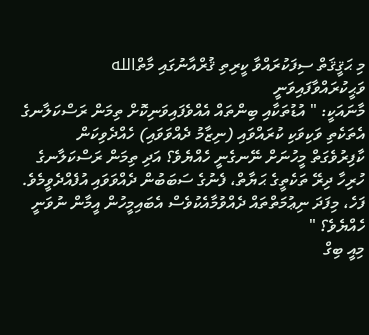މި ޙަޤީޤަތް ސިފަކުރައްވާ ކީރިތި ޤުރްއާނުގައި މާތްالله ވަޙީކުރައްވާފައިވަނީ
މާނައަކީ: " އުޑުތަކާއި ބިންތައް އެއްވެފައިވަނިކޮށް ތިމަން ރަސްކަލާނގެ އެތަކެތި ވަކިވަކި ކުރައްވައި (ނިޒާމު ދެއްވަވައި) ހެއްދެވިކަން ކާފިރުވެގަތް މީހުނަށް ނޭނގެނީ ހެއްޔެވެ؟ އަދި ތިމަން ރަސްކަލާނގެ ހުރިހާ ދިރޭ ތަކެތީގެ ޙަޔާތް، ފެނުގެ ސަބަބުން ދެއްވަވައި އުފެއްދެވީމެވެ. ފަހެ، މިފަދަ ނިޢުމަތްތައް ދެއްވުމާއެކުވެސް އެބައިމީހުން އީމާން ނުވަނީ ހެއްޔެވެ؟ "
މިއީ ބިގް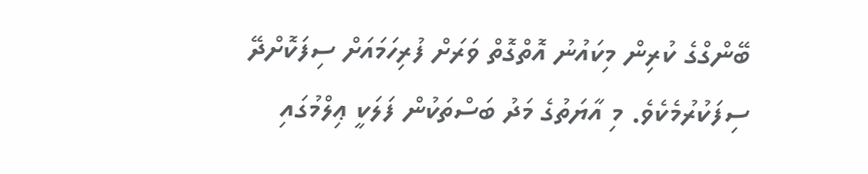ބޭންގްގެ ކުރިން މިކައުނު އޮތްގޮތް ވަރަށް ފުރިހަމައަށް ސިފަކޮށްދޭ ސިފަކުރުމެކެވެ. މި އާޔަތުގެ މަދު ބަސްތަކުން ފަލަކީ ޢިލްމުގައި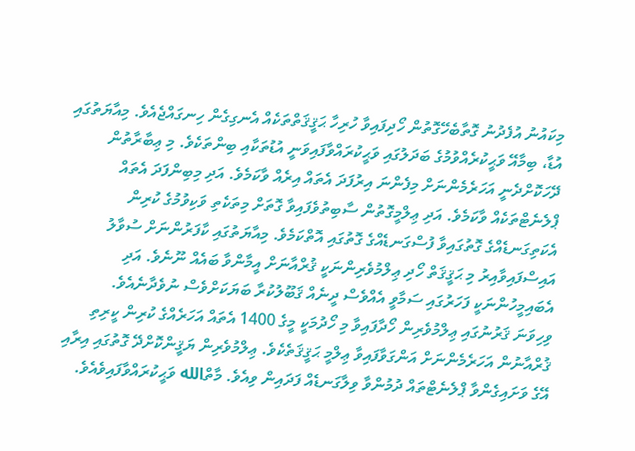މިކައުނު އުފެދުނު ގޮތާބެހޭގޮތުން ހޯދިފައިވާ ހުރިހާ ޙަޤީޤަތްތަކެއް އެނގިގެން ހިނގައްޖެއެވެ. މިއާޔަތުގައި އުޑާ، ބިމާއޭ ވަޙީކުރެއްވުމުގެ ބަދަލުގައި ވަޙީކުރައްވާފައިވަނީ އުޑުތަކާއި ބިންތަކެވެ. މި ޢިބާރާތުން ދޭހަކޮށްދެނީ އަހަރެމެންނަށް މިފެންނަ އިރުފަދަ އެތައް އިރެއް ވާކަމެވެ. އަދި މިބިންފަދަ އެތައް ޕްލެނެޓްތަކެއް ވާކަމެވެ. އަދި ޢިލްމީގޮތުން ސާބިތުވެފައިވާ ގޮތަށް މިތަކެތި ވަކިވުމުގެ ކުރިން އެކަތިގަނޑެއްގެ ގޮތުގައިވާ ފުސްގަނޑެއްގެ ގޮތުގައި އޮތްކަމެވެ. މިއާޔަތުގައި ކާފަރުންނަށް ސުވާލު އައިސްފައިވާއިރު މި ޙަޤީޤަތް ހޯދި ޢިލްމުވެރިންނަކީ ޤުރްއާނަށް އީމާންވާ ބައެއް ނޫނެވެ. އަދި އެބައިމީހުންނަކީ ފަހަރުގައި ސަމާވީ އެއްވެސް ދީނެއް ޤަބޫލުކުރާ ބަޔަކަށްވެސް ނުވެދާނެއެވެ.
ވިހިވަނަ ޤަރުނުގައި ޢިލްމުވެރިން ހޯދާފައިވާ މި ހޯދުމަކީ މީގެ 1400 އެތައް އަހަރެއްގެ ކުރިން ކީރިތި ޤުރްއާނުން އަހަރެމެންނަށް އަންގަވާފައިވާ ޢިލްމީ ޙަޤީޤަތެކެވެ. ޢިލްމުވެރިން ޔަޤީންކޮށްދޭ ގޮތުގައި އިރާއި އޭގެ ވަށައިގެންވާ ޕްލެނެޓްތައް ދުމުންވާ ވިލާގަނޑެއް ފަދައިން ވިއެވެ. މާތްالله ވަޙީކުރައްވާފައިވެއެވެ.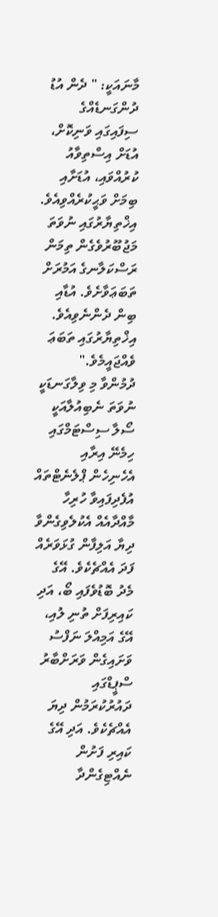މާނައަކީ: " ދެން އުޑު ދުންގަނޑެއްގެ ސިފައިގައި ވަނިކޮށް، އުޑަށް އިސްތިވާއު ކުރުއްވައި، އުޑަށާއި ބިމަށް ވަޙީކުރެއްވިއެވެ. އިޚްތިޔާރުގައި ނުވަތަ މަޖުބޫރުވެގެން ތިމަން ރަސްކަލާނގެ އަމުރަށް ތަބަޢަވާށެވެ. އުޑާއި ބިން ދެންނެވިއެވެ. އިޚްތިޔާރުގައި ތަބަޢަ ވެއްޖައީމެވެ."
ދުމުންވާ މި ވިލާގަނޑަކީ ނުވަތަ ނެބިއުލާއަކީ ސޯލާ ސިސްޓަމްގައި ހިމެނޭ އިރާއި އެހެނިހެން ޕްލެނެޓްތައް އުފެދިފައިވާ ހުރިހާ މާއްދާއެއް އެކުލެވިގެންވާ ދިޔާ އަލިފާން ގުޅަވަރެއް ފަދަ އެއްޗެކެވެ. އޭގެ މެދު ބޮޑުވެފައި ބޯ، އަދި ކައިރިފަށް ތުނި ލުއި، އޭގެ އަމިއްލަ ނަފްސު ވަށައިގެން ވަރަށްބާރު ސްޕީޑްގައި ދައުރުކުރަމުން ދިޔަ އެއްޗެކެވެ. އަދި އޭގެ ކައިރި ފަށުން ނެއްޓިގެންދާ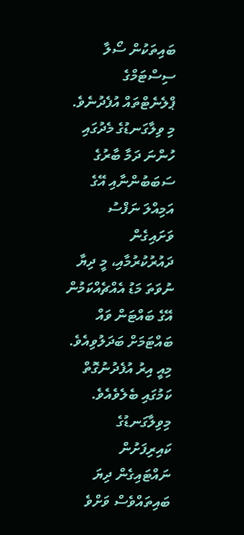ބައިތަކުން ސޯލާ ސިސްޓަމްގެ ޕްލެނެޓްތައް އުފެދުނެވެ. މި ވިލާގަނޑުގެ މެދުގައި ހުންނަ ދަމާ ބާރުގެ ސަބަބުންނާއި އޭގެ އަމިއްލަ ނަފްސު ވަށައިގެން ދައުރުކުރުމާއި، މީ ދިޔާ ނުވަތަ މަޑު އެއްޗެއްކަމުން އޭގެ ބައްޓަން ވައް ބައްޓަމަށް ބަދަލުވިއެވެ. މިއީ އިރު އުފެދުނުގޮތް ކަމުގައި ބެލެވެއެވެ. މިވިލާގަނޑުގެ ކައިރިފަށުން ނައްޓައިގެން ދިޔަ ބައިތައްވެސް ވަށްވެ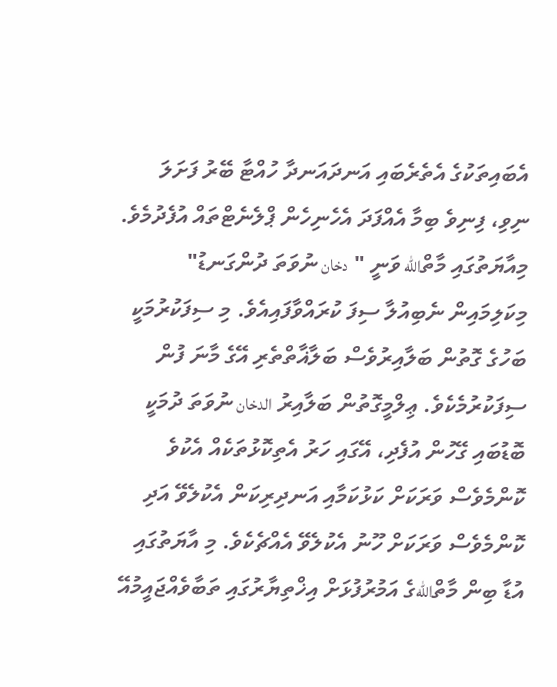އެބައިތަކުގެ އެތެރެބައި އަނދައަނދާ ހުއްޓާ ބޭރު ފަށަލަ ނިވި، ފިނިވެ ބިމާ އެއްފަދަ އެހެނިހެން ޕްލެނެޓްތައް އުފެދުމެވެ.
މިއާޔަތުގައި މާތްالله ވަނީ " دخان ނުވަތަ ދުންގަނޑު" މިކަލިމައިން ނެބިއުލާ ސިފަ ކުރައްވާފައިއެވެ. މި ސިފަކުރުމަކީ ބަހުގެ ގޮތުން ބަލާއިރުވެސް ބަލާޣާތްތެރި އޭގެ މާނަ ފުން ސިފަކުރުމެކެވެ. ޢިލްމީގޮތުން ބަލާއިރު الدخان ނުވަތަ ދުމަކީ ބޮޑުބައި ގޭހުން އުފެދި، އޭގައި ހަރު އެތިކޮޅުތަކެއް އެކުވެ ކޮންމެވެސް ވަރަކަށް ކަޅުކަމާއި އަނދިރިކަން އެކުލެވޭ އަދި ކޮންމެވެސް ވަރަކަށް ހޫނު އެކުލެވޭ އެއްޗެކެވެ. މި އާޔަތުގައި އުޑާ ބިން މާތްاللهގެ އަމުރުފުޅަށް އިޚްތިޔާރުގައި ތަބާވެއްޖައީމުއޭ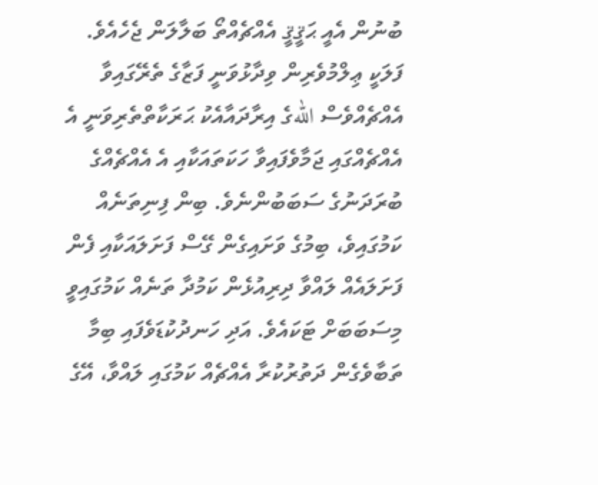ބުނުން އެއީ ޙަޤީޤީ އެއްޗެއްތޯ ބަލާލަން ޖެހެއެވެ.
ފަލަކީ ޢިލްމުވެރިން ވިދާޅުވަނީ ފަޒާގެ ތެރޭގައިވާ އެއްޗެއްވެސް اللهގެ އިރާދައާއެކު ޙަރަކާތްތެރިވަނީ އެ އެއްޗެއްގައި ޖަމާވެފައިވާ ހަކަތައަކާއި އެ އެއްޗެއްގެ ބުރަދަނުގެ ސަބަބުންނެވެ. ބިން ފިނިތަނެއް ކަމުގައިވެ، ބިމުގެ ވަށައިގެން ގޭސް ފަށަލައަކާއި ފެން ފަށަލައެއް ލައްވާ ދިރިއުޅެން ކަމުދާ ތަނެއް ކަމުގައިވީ މިސަބަބަށް ޓަކައެވެ. އަދި ހަނދުކުޑަވެފައި ބިމާ ތަބާވެގެން ދަތުރުކުރާ އެއްޗެއް ކަމުގައި ލައްވާ، އޭގެ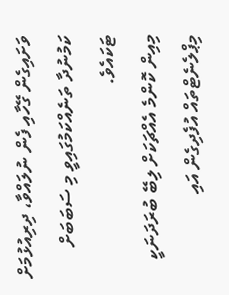ވަށައިގެން ގޭހާއި ފެން ނުލައްވާ، ދިރިއުޅުމަށް ކަމުނުދާ ތަނެއްކަމުގައިވީ މި ސަބަބަށް ޓަކައެވެ.
މިއިން ކޮންމެ އެއްޗަކަށް ލިބޭ ބުރަދަނަކީ މިޕްލެނެޓްތައް އުފެދިގެން އައި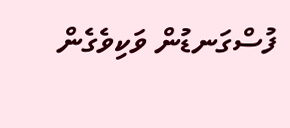ފުސްގަނޑުން ވަކިވެގެން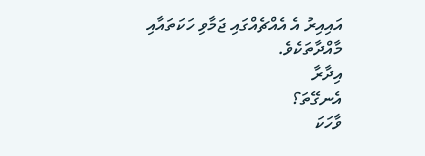އައިއިރު އެ އެއްޗެއްގައި ޖަމާވި ހަކަތައާއި މާއްދާތަކެވެ.
އިދާރާ
އެނގޭތަ؟
ވާހަކަ